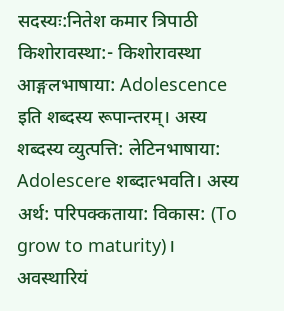सदस्यः:नितेश कमार त्रिपाठी
किशोरावस्था:- किशोरावस्था आङ्गलभाषाया: Adolescence इति शब्दस्य रूपान्तरम्। अस्य शब्दस्य व्युत्पत्ति: लेटिनभाषाया: Adolescere शब्दात्भवति। अस्य अर्थ: परिपक्कताया: विकास: (To grow to maturity)। अवस्थारियं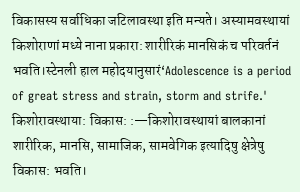विकासस्य सर्वाधिका जटिलावस्था इति मन्यते। अस्यामवस्थायां किशोराणां मध्ये नाना प्रकारा: शारीरिकं मानसिकं च परिवर्तनं भवति।स्टेनली हाल महोदयानुसारं‘Adolescence is a period of great stress and strain, storm and strife.'
किशोरावस्थाया: विकास: :—किशोरावस्थायां बालकानां शारीरिक, मानसि, सामाजिक, सामवेगिक इत्यादिषु क्षेत्रेषु विकास: भवति।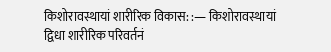किशोरावस्थायां शारीरिक विकास: :— किशोरावस्थायां द्विधा शारीरिक परिवर्तनं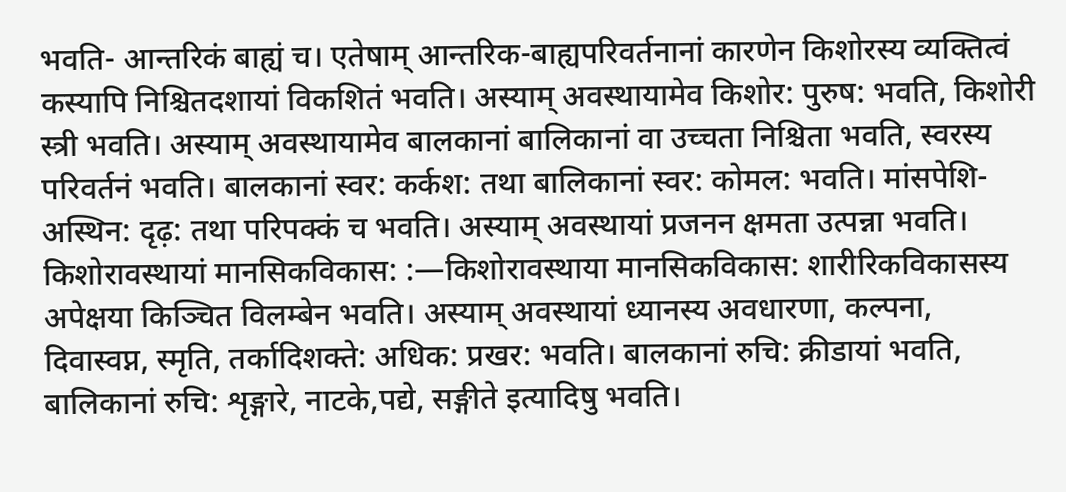भवति- आन्तरिकं बाह्यं च। एतेषाम् आन्तरिक-बाह्यपरिवर्तनानां कारणेन किशोरस्य व्यक्तित्वं कस्यापि निश्चितदशायां विकशितं भवति। अस्याम् अवस्थायामेव किशोर: पुरुष: भवति, किशोरी स्त्री भवति। अस्याम् अवस्थायामेव बालकानां बालिकानां वा उच्चता निश्चिता भवति, स्वरस्य परिवर्तनं भवति। बालकानां स्वर: कर्कश: तथा बालिकानां स्वर: कोमल: भवति। मांसपेशि- अस्थिन: दृढ़: तथा परिपक्कं च भवति। अस्याम् अवस्थायां प्रजनन क्षमता उत्पन्ना भवति।
किशोरावस्थायां मानसिकविकास: :—किशोरावस्थाया मानसिकविकास: शारीरिकविकासस्य अपेक्षया किञ्चित विलम्बेन भवति। अस्याम् अवस्थायां ध्यानस्य अवधारणा, कल्पना, दिवास्वप्न, स्मृति, तर्कादिशक्ते: अधिक: प्रखर: भवति। बालकानां रुचि: क्रीडायां भवति, बालिकानां रुचि: शृङ्गारे, नाटके,पद्ये, सङ्गीते इत्यादिषु भवति।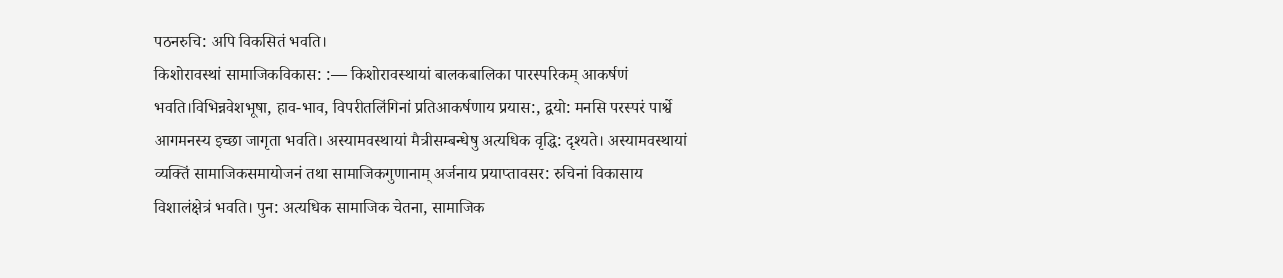पठनरुचि: अपि विकसितं भवति।
किशोरावस्थां सामाजिकविकास: :— किशोरावस्थायां बालकबालिका पारस्परिकम् आकर्षणं भवति।विभिन्नवेशभूषा, हाव-भाव, विपरीतलिंगिनां प्रतिआकर्षणाय प्रयास:, द्वयो: मनसि परस्परं पार्श्वे आगमनस्य इच्छा जागृता भवति। अस्यामवस्थायां मैत्रीसम्बन्धेषु अत्यधिक वृद्धि: दृश्यते। अस्यामवस्थायां व्यक्तिं सामाजिकसमायोजनं तथा सामाजिकगुणानाम् अर्जनाय प्रयाप्तावसर: रुचिनां विकासाय विशालंक्षेत्रं भवति। पुन: अत्यधिक सामाजिक चेतना, सामाजिक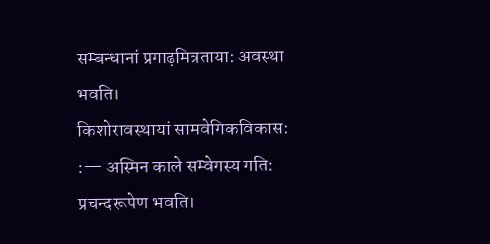सम्बन्धानां प्रगाढ़मित्रताया: अवस्था भवति।
किशोरावस्थायां सामवेगिकविकास: :— अस्मिन काले सम्वेगस्य गति: प्रचन्दरूपेण भवति।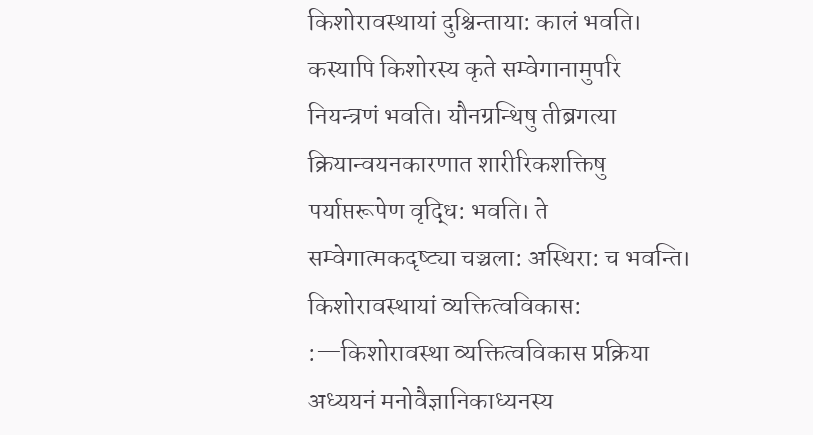किशोरावस्थायां दुश्चिन्ताया: कालं भवति। कस्यापि किशोरस्य कृते सम्वेगानामुपरि नियन्त्रणं भवति। यौनग्रन्थिषु तीब्रगत्या क्रियान्वयनकारणात शारीरिकशक्तिषु पर्याप्तरूपेण वृद्धि: भवति। ते सम्वेगात्मकदृष्ट्या चञ्चला: अस्थिरा: च भवन्ति। किशोरावस्थायां व्यक्तित्वविकास: :—किशोरावस्था व्यक्तित्वविकास प्रक्रिया अध्ययनं मनोवैज्ञानिकाध्यनस्य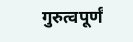गुरुत्वपूर्णं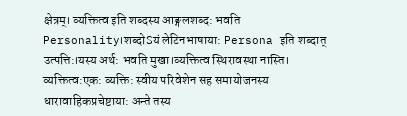क्षेत्रम्। व्यक्तित्व इति शब्दस्य आङ्गलशब्द: भवति Personality।शब्दोSयं लेटिनभाषाया: Persona इति शब्दात् उत्पत्ति:।यस्य अर्थ: भवति मुखा।व्यक्तित्व स्थिरावस्था नास्ति। व्यक्तित्व:एक: व्यक्ति: स्वीय परिवेशेन सह समायोजनस्य धारावाहिकप्रचेष्टाया: अन्ते तस्य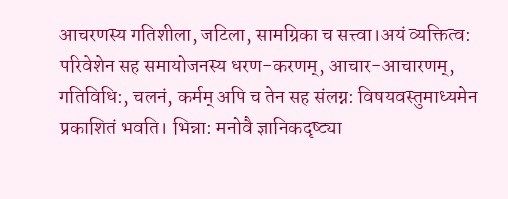आचरणस्य गतिशीला, जटिला, सामग्रिका च सत्त्वा।अयं व्यक्तित्व: परिवेशेन सह समायोजनस्य धरण-करणम्, आचार-आचारणम्, गतिविधि:, चलनं, कर्मम् अपि च तेन सह संलग्न: विषयवस्तुमाध्यमेन प्रकाशितं भवति। भिन्ना: मनोवै ज्ञानिकदृष्ट्या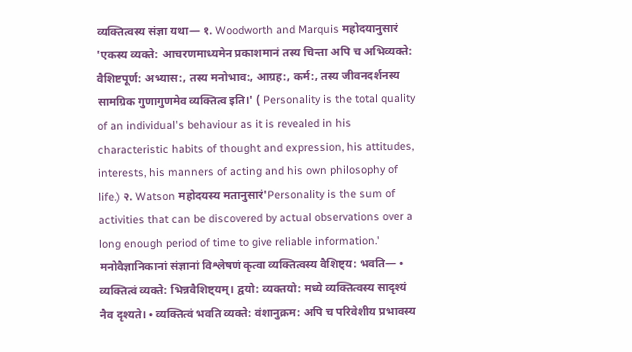व्यक्तित्वस्य संज्ञा यथा— १. Woodworth and Marquis महोदयानुसारं 'एकस्य व्यक्ते: आचरणमाध्यमेन प्रकाशमानं तस्य चिन्ता अपि च अभिव्यक्ते: वैशिष्टपूर्ण: अभ्यास:, तस्य मनोभाव:, आग्रह:, कर्म:, तस्य जीवनदर्शनस्य सामग्रिक गुणागुणमेव व्यक्तित्व इति।' ( Personality is the total quality of an individual's behaviour as it is revealed in his characteristic habits of thought and expression, his attitudes, interests, his manners of acting and his own philosophy of life.) २. Watson महोदयस्य मतानुसारं'Personality is the sum of activities that can be discovered by actual observations over a long enough period of time to give reliable information.'
मनोवैज्ञानिकानां संज्ञानां विश्लेषणं कृत्वा व्यक्तित्वस्य वैशिष्ट्य: भवति— • व्यक्तित्वं व्यक्ते: भिन्नवैशिष्ट्यम्। द्वयो: व्यक्तयो: मध्ये व्यक्तित्वस्य सादृश्यं नैव दृश्यते। • व्यक्तित्वं भवति व्यक्ते: वंशानुक्रम: अपि च परिवेशीय प्रभावस्य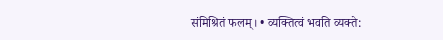संमिश्रितं फलम्। • व्यक्तित्वं भवति व्यक्ते: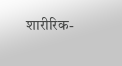शारीरिक-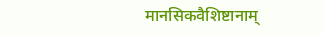मानसिकवैशिष्टानाम्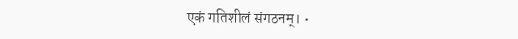एकं गतिशीलं संगठनम्। •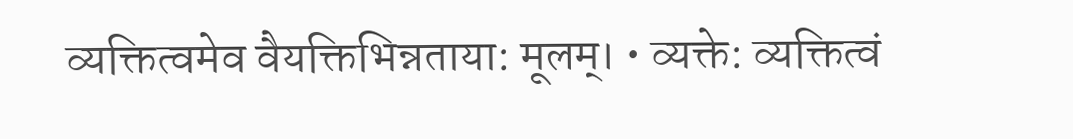व्यक्तित्वमेव वैयक्तिभिन्नताया: मूलम्। • व्यक्ते: व्यक्तित्वं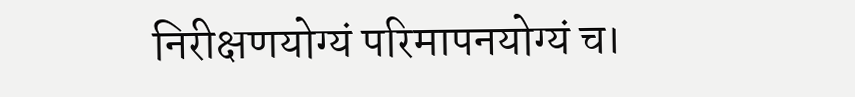निरीक्षणयोग्यं परिमापनयोग्यं च।